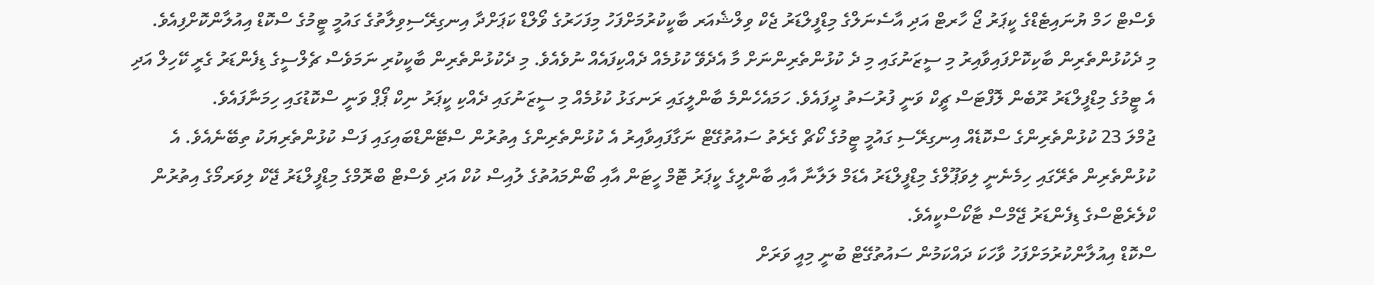ވެސްޓް ހަމް ޔުނައިޓެޑްގެ ކީޕަރު ޖޯ ހާރޓް އަދި އާސެނަލްގެ މިޑްފީލްޑަރު ޖެކް ވިލްޝެއަރ ބާކީކުރުމަށްފަހު މިފަހަރުގެ ވޯލްޑް ކަޕަށްދާ އިނގިރޭސިވިލާތުގެ ގައުމީ ޓީމުގެ ސްކޮޑް އިއުލާންކޮށްފިއެވެ.
މި ދެކުޅުންތެރިން ބާކިކޮށްފައިވާއިރު މި ސީޒަނުގައި މި ދެ ކުޅުންތެރިންނަށް މާ އެދެވޭ ކުޅުމެއް ދެއްކިފައެއް ނުވެއެވެ. މި ދެކުޅުންތެރިން ބާކީކުރި ނަމަވެސް ޗެލްސީގެ ޑިފެންޑަރު ގެރީ ކޭހިލް އަދި އެ ޓީމުގެ މިޑްފީލްޑަރު ރޫބެން ލޮފްޓަސް ޗީކް ވަނީ ފުރުސަތު ދީފައެވެ. ހަމައެހެންމެ ބާންލީގައި ރަނގަޅު ކުޅުމެއް މި ސީޒަނުގައި ދެއްކި ކީޕަރު ނިކް ޕޯޕް ވަނީ ސްކޮޑުގައި ހިމަނާފައެވެ.
ޖުމްލަ 23 ކުޅުންތެރިންގެ ސްކޮޑެއް އިނގިރޭސި ގައުމީ ޓީމުގެ ކޯޗް ގެރެތު ސައުތުގޭޓް ނަގާފައިވާއިރު އެ ކުޅުންތެރިންގެ އިތުރުން ސްޓޭންޑްބައިގައި ފަސް ކުޅުންތެރިޔަކު ތިބޭނެއެވެ. އެ ކުޅުންތެރިން ތެރޭގައި ހިމެނެނީ ލިވަޕޫލްގެ މިޑްފީލްޑަރު އެޑަމް ލަލާނާ އާއި ބާންލީގެ ކީޕަރު ޓޮމް ހީޓަން އާއި ބޯންމައުތުގެ ލުއިސް ކުކް އަދި ވެސްޓް ބްރޮމްގެ މިޑްފީލްޑަރު ޖޭކް ލިވަރމޯގެ އިތުރުން ކްލެރެޓްސްގެ ޑިފެންޑަރު ޖޭމްސް ޓާކޯސްކީއެވެ.
ސްކޮޑް އިއުލާންކުރުމަށްފަހު ވާހަކަ ދައްކަމުން ސައުތުގޭޓް ބުނީ މިއީ ވަރަށް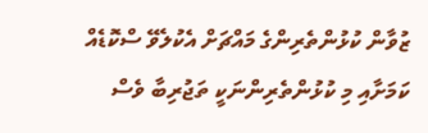ޒުވާން ކުޅުންތެރިންގެ މައްޗަށް އެކުލެވޭ ސްކޮޑެއް ކަމަށާއި މި ކުޅުންތެރިންނަކީ ތަޖުރިބާ ވެސް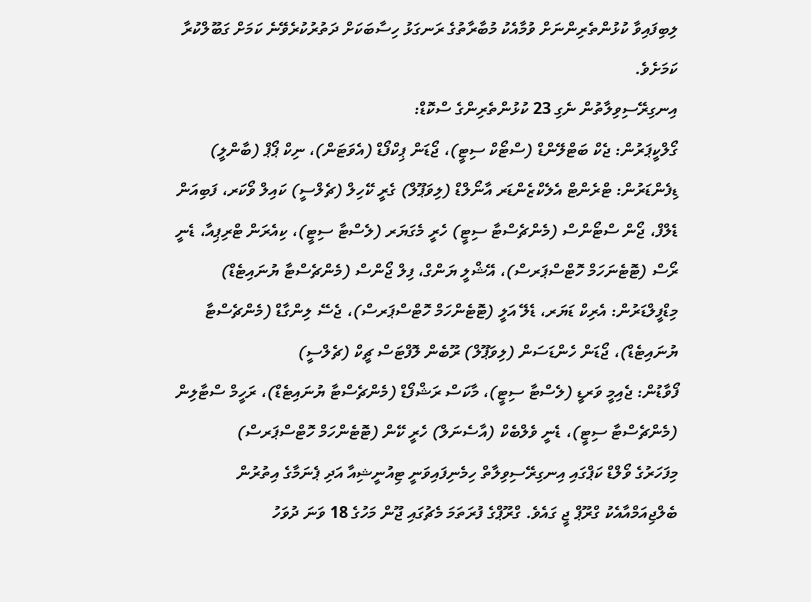ލިބިފައިވާ ކުޅުންތެރިންނަށް ވުމާއެކު މުބާރާތުގެ ރަނގަޅު ހިސާބަކަށް ދަތުރުކުރެވޭނެ ކަމަށް ގަބޫލްކުރާ ކަމަށެވެ.
އިނގިރޭސިވިލާތުން ނެގި 23 ކުޅުންތެރިންގެ ސްކޮޑް:
ގޯލްކީޕަރުން: ޖެކް ބަޓްލޭންޑް (ސްޓޯކް ސިޓީ)، ޖޯޑަން ޕިކްފޯޑް (އެވަޓަން)، ނިކް ޕޯޕް (ބާންލީ)
ޑިފެންޑަރުން: ޓްރެންޓް އެލެކްޒެންޑަރ އާނޯލްޑް (ލިވަޕޫލް) ގެރީ ކޭހިލް (ޗެލްސީ) ކައިލް ވޯކަރ، ފަބިއަން ޑެލްފް، ޖޯން ސްޓޯންސް (މެންޗެސްޓާ ސިޓީ) ހެރީ މެގަޔަރ (ލެސްޓާ ސިޓީ)، ކިއެރަން ޓްރިޕިއާ، ޑެނީ ރޯސް (ޓޮޓެނަހަމް ހޮޓްސްޕަރސް)، އޭޝްލީ ޔަންގް، ފިލް ޖޯންސް (މެންޗެސްޓާ ޔުނައިޓެޑް)
މިޑްފީލްޑަރުން: އެރިކް ޑަޔަރ، ޑެލޭ އަލީ (ޓޮޓެންހަމް ހޮޓްސްޕަރސް)، ޖެސޭ ލިންގާޑް (މެންޗެސްޓާ ޔުނައިޓެޑް)، ޖޯޑަން ހެންޑަސަން (ލިވަޕޫލް) ރޫބެން ލޮފްޓަސް ޗީކް (ޗެލްސީ)
ފޯވާޑުން: ޖެއިމީ ވަރޑީ (ލެސްޓާ ސިޓީ)، މާކަސް ރަޝްފޯޑް (މެންޗެސްޓާ ޔުނައިޓެޑް)، ރަހީމް ސްޓާލިން (މެންޗެސްޓާ ސިޓީ)، ޑެނީ ވެލްބެކް (އާސެނަލް) ހެރީ ކޭން (ޓޮޓެންހަމް ހޮޓްސްޕަރސް)
މިފަހަރުގެ ވޯލްޑް ކަޕްގައި އިނގިރޭސިވިލާތް ހިމެނިފައިވަނީ ޓިއުނީޝިއާ އަދި ޕެނަމާގެ އިތުރުން ބެލްޖިއަމްއާއެކު ގްރޫޕް ޖީ ގައެވެ. ގްރޫޕްގެ ފުރަތަމަ މެޗުގައި ޖޫން މަހުގެ 18 ވަނަ ދުވަހު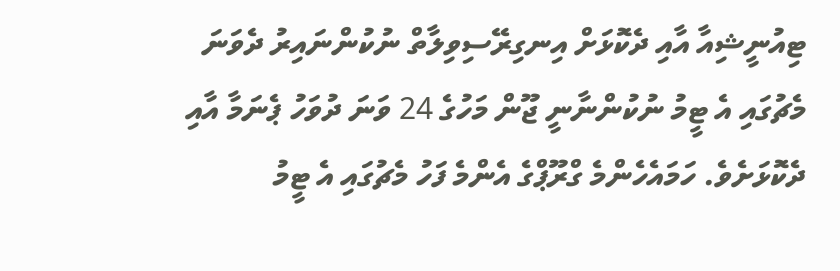ޓިއުނީޝިއާ އާއި ދެކޮޅަށް އިނގިރޭސިވިލާތް ނުކުންނައިރު ދެވަނަ މެޗުގައި އެ ޓީމު ނުކުންނާނީ ޖޫން މަހުގެ 24 ވަނަ ދުވަހު ޕެނަމާ އާއި ދެކޮޅަށެވެ. ހަމައެހެންމެ ގްރޫޕްގެ އެންމެ ފަހު މެޗުގައި އެ ޓީމު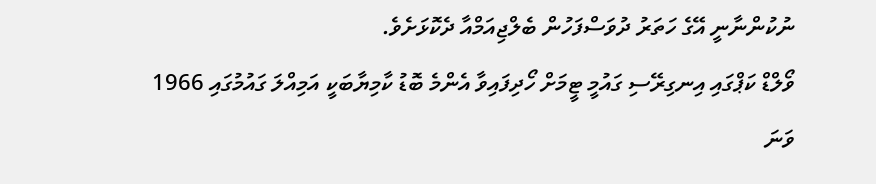ނުކުންނާނީ އޭގެ ހަތަރު ދުވަސްފަހުން ބެލްޖިއަމްއާ ދެކޮޅަށެވެ.
ވޯލްޑް ކަޕްގައި އިނގިރޭސި ގައުމީ ޓީމަށް ހޯދިފައިވާ އެންމެ ބޮޑު ކާމިޔާބަކީ އަމިއްލަ ގައުމުގައި 1966 ވަނަ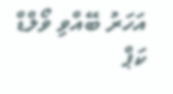އަހަރު ބޭއްވި ވޯލްޑް ކަޕް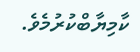ކާމިޔާބްކުރުމެވެ.